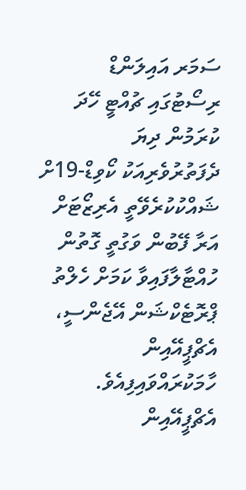ސަމަރ އައިލަންޑް ރިސޯޓުގައި ޗުއްޓީ ހޭދަ ކުރަމުން ދިޔަ ދެފަތުރުވެރިއަކު ކޯވިޑް-19ށް ޝައްކުކުރެވޭތީ އެރިޒޯޓަށް އަރާ ފޭބުން ވަގުތީ ގޮތުން ހުއްޓާލާފައިވާ ކަމަށް ހެލްތު ޕްރޮޓެކްޝަން އޭޖެންސީ، އެޗްޕީއޭއިން ހާމަކުރައްވައިފިއެވެ.
އެޗްޕީއޭއިން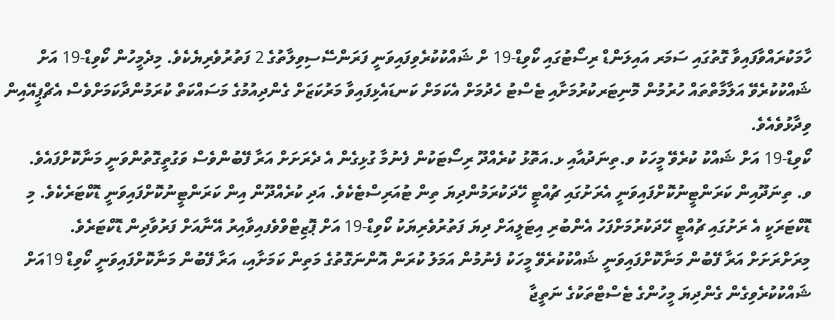ހާމަކުރައްވާފައިވާ ގޮތުގައި ސަމަރ އައިލަންޑް ރިސޯޓުގައި ކޯވިޑް-19 ށް ޝައްކުކުރެވިފައިވަނީ ފަރަންސޭސިވިލާތުގެ 2 ފަތުރުވެރިޔެކެވެ. މިދެމީހުން ކޯވިޑް-19 އަށް ޝައްކުކުރެވޭ އަލާމާތްތައް ހުރުމުން މޮނިޓަރކުރުމަށާއި ޓެސްޓު ހެދުމަށް އެކަމަށް ކަނޑައެޅިފައިވާ މަރުކަޒަށް ގެންދިއުމުގެ މަސައްކަތް ކުރަމުންދާކަމަށްވެސް އެޗްޕީއޭއިން ވިދާޅުވެއެވެ.
ކޯވިޑް-19 އަށް ޝައްކު ކުރެވޭ މީހަކު ވ.ތިނަދުއާއި ޅ.އަތޮޅު ކުރެއްދޫ ރިސޯޓަކުން ފެނުމާ ގުޅިގެން އެ ދެރަށަށް އަރާ ފޭބުންވެސް ވަގުތީގޮތުންވަނީ މަނާކޮށްފައެވެ.
ވ. ތިނަދޫއިން ކަރަންޓީނުކޮށްފައިވަނީ އެރަށުގައި ޗުއްޓީ ހޭދަކުރަމުންދިޔަ ތިން ޓުއަރިސްޓެކެވެ. އަދި ކުރެއްދޫން އިން ކަރަންޓީނުކޮށްފައިވަނީ ޑޮކްޓަރެކެވެ. މި ޑޮކްޓަރަކީ އެ ރަށުގައި ޗުއްޓީ ހޭދަކުރުމަށްފަހު އެންބުރި އިޓަލީއަށް ދިޔަ ފަތުރުވެރިޔަކު ކޯވިޑް-19 އަށް ޕޮޒިޓްވްވެފއިވާއިރު އޭނާއަށް ފަރުވާދިން ޑޮކްޓަރެވެ.
މިރަށްރަށަށް އަރާ ފޭބުން މަނާކޮށްފައިވަނީ ޝައްކުކުރެވޭ މީހަކު ފެނުމުން އަމަލު ކުރަން އޮންނަގޮތުގެ މަތިން ކަމަށާއި، އަރާ ފޭބުން މަނާކޮށްފައިވަނީ ކޯވިޑް 19އަށް ޝައްކުކުރެވިގެން ގެންދިޔަ މީހުންގެ ޓެސްޓްތަކުގެ ނަތީޖާ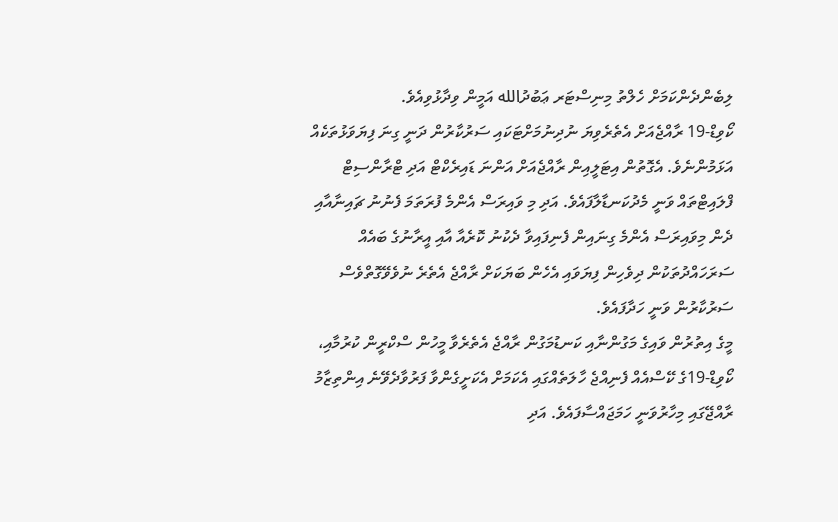ލިބެންދެންކަމަށް ހެލްތު މިނިސްޓަރ ޢަބުދުالله އަމީން ވިދާޅުވިއެވެ.
ކޯވިޑް-19 ރާއްޖެއަށް އެތެރެވިޔަ ނުދިނުމަށްޓަކައި ސަރުކާރުން ދަނީ ގިނަ ފިޔަވަޅުތަކެއް އަޅަމުންނެވެ. އެގޮތުން އިޓަލީއިން ރާއްޖެއަށް އަންނަ ޑައިރެކްޓް އަދި ޓްރާންސިޓް ފްލައިޓްތައް ވަނީ މެދުކަނޑާލާފައެވެ. އަދި މި ވައިރަސް އެންމެ ފުރަތަމަ ފެނުނު ޗައިނާއާއި ދެން މިވައިރަސް އެންމެ ގިނައިން ފެނިފައިވާ ދެކުނު ކޮރެއާ އާއި އީރާނުގެ ބައެއް ސަރަހައްދުތަކުން ދިވެހިން ފިޔަވައި އެހެން ބަޔަކަށް ރާއްޖެ އެތެރެ ނުވެވޭގޮތްވެސް ސަރުކާރުން ވަނީ ހަދާފައެވެ.
މީގެ އިތުރުން ވައިގެ މަގުންނާއި ކަނޑުމަގުން ރާއްޖެ އެތެރެވާ މީހުން ސްކްރީން ކުރުމާއި، ކޯވިޑް-19ގެ ކޭސްއެއް ފެނިއްޖެ ހާލަތެއްގައި އެކަމަށް އެކަށީގެންވާ ފަރުވާދެވޭނެ އިންތިޒާމު ރާއްޖޭގައި މިހާރުވަނީ ހަމަޖައްސާފައެވެ. އަދި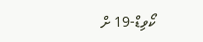ކޯވިޑް-19 ށް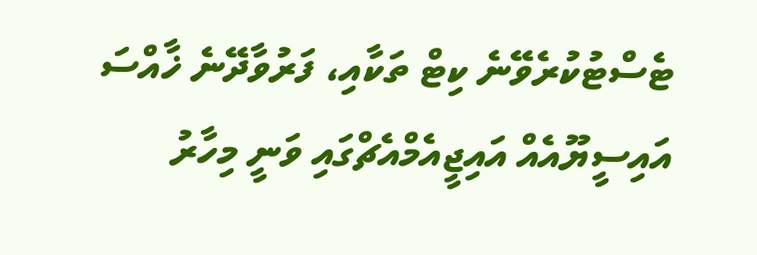ޓެސްޓުކުރެވޭނެ ކިޓް ތަކާއި، ފަރުވާދޭނެ ޚާއްސަ އައިސީޔޫއެއް އައިޖީއެމްއެޗްގައި ވަނީ މިހާރު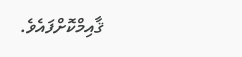ޤާއިމްކޮށްފައެވެ.